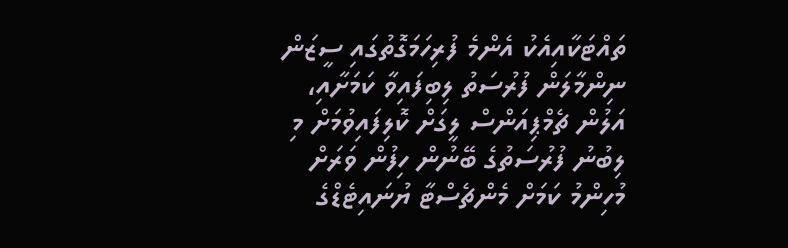ތައްޓަކާއިއެކު އެންމެ ފުރިހަމަގޮތުގައި ސީޒަން ނިންމާލަން ފުރުސަތު ލިބިފައިވާ ކަމަށާއި، އަލުން ޗެމްޕިއަންސް ލީގަށް ކޮލިފައިވުމަށް މި ލިބުނު ފުރުސަތުގެ ބޭނުން ހިފުން ވަރަށް މުހިންމު ކަމަށް މެންޗެސްޓާ ޔުނައިޓެޑްގެ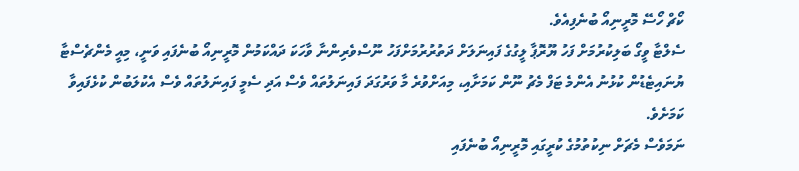ކޯޗް ހޯސޭ މޮރީނިއޯ ބުނެފިއެވެ.
ސެލްޓާ ވީގޯ ބަލިކުރުމަށް ފަހު ޔޫރޮޕާ ލީގުގެ ފައިނަލަށް ދަތުރުރުމަށްފަހު ނޫސްވެރިންނާ ވާހަކަ ދައްކަމުން މޮރީނިއޯ ބުނެފައި ވަނީ، މިއީ މެންޗެސްޓާ ޔުނައިޓެޑުން ކުޅުނު އެންމެ ޓަފް މެޗު ނޫން ކަމަށާއި، މިއަށްވުރެ މާ ވަރުގަދަ ފައިނަލުތައް ވެސް އަދި ސެމީ ފައިނަލުތައް ވެސް އެކުލަބުން ކުޅެފައިވާ ކަމަށެވެ.
ނަމަވެސް މެޗަށް ނިކުތުމުގެ ކުރީގައި މޮރީނިއޯ ބުނެފައި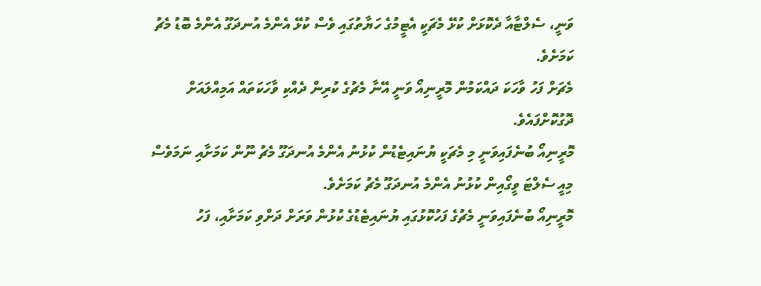ވަނީ، ސެލްޓާއާ ދެކޮޅަށް ކުޅޭ މެޗަކީ އެޓީމުގެ ހަޔާތުގައި ވެސް ކުޅޭ އެންމެ އުނދަގޫ އެންމެ ބޮޑު މެޗު ކަމަށެވެ.
މެޗަށް ފަހު ވާހަކަ ދައްކަމުން މޮރީނިއޯ ވަނީ އޭނާ މެޗުގެ ކުރިން ދެއްކި ވާހަކަތައް އަމިއްލައަށް ދޮގުކޮށްފައެވެ.
މޮރީނިއޯ ބުނެފައިވަނީ މި މެޗަކީ ޔުނައިޓެޑުން ކުޅުނު އެންމެ އުނދަގޫ މެޗު ނޫން ކަމަށާއި ނަމަވެސް މިއީ ސެލްޓަ ވީގޯއިން ކުޅުނު އެންމެ އުނދަގޫ މެޗު ކަމަށެވެ.
މޮރީނިއޯ ބުނެފައިވަނީ މެޗުގެ ފަހުކޮޅުގައި ޔުނައިޓެޑުގެ ކުޅުން ވަރަށް ދަށްވި ކަމަށާއި، ފަހު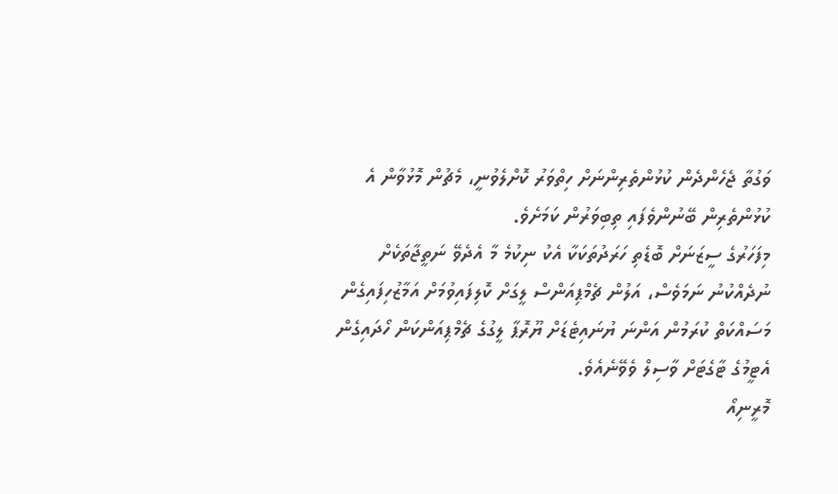ވަގުތާ ޖެހެންދެން ކުޅުންތެރިންނަށް ހިތްވަރު ކޮށްލެވުނީ، މެޗުން މޮޅުވާން އެ ކުޅުންތެރިން ބޭނުންވެފައި ތިބިވަރުން ކަމަށެވެ.
މިފަހަރުގެ ސީޒަނަށް ބޮޑެތި ހަރަދުތަކަކާ އެކު ނިކުމެ މާ އެދެވޭ ނަތީޖާތަކެށް ނުދެއްކުނު ނަމަވެސް، އަލުން ޗެމްޕިއަންސް ލީގަށް ކޮލިފައިވުމަށް އަމާޒުހިފައިގެން މަސައްކަތް ކުރަމުން އަންނަ ޔުނައިޓެޑަށް ޔޫރޮޕާ ލީގުގެ ޗެމްޕިއަންކަން ހޯދައިގެން އެޓީމުގެ ޓާގެޓަށް ވާސިލް ވެވޭނެއެވެ.
މޮރީނިއޯ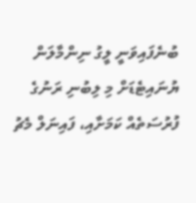ބުނެފައިވަނީ ލީގު ނިންމާލަން ޔުނައިޓެޑަށް މި ލިބުނި ރަނުގެ ފުރުސަތެއް ކަމަށާއި، ފައިނަލް މެޗު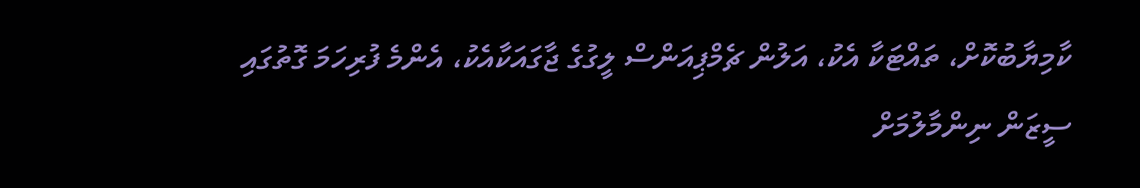ކާމިޔާބުކޮށް، ތައްޓަކާ އެކު، އަލުން ޗެމްޕިއަންސް ލީގުގެ ޖާގައަކާއެކު، އެންމެ ފުރިހަމަ ގޮތުގައި ސީޒަން ނިންމާލުމަށް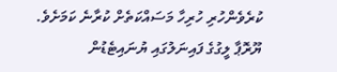ކުރެވެންހުރި ހުރިހާ މަސައްކަތެށް ކުރާނެ ކަމަށެވެ.
ޔޫރޮޕާ ލީގުގެ ފައިނަލުގައި ޔުނައިޓެޑުން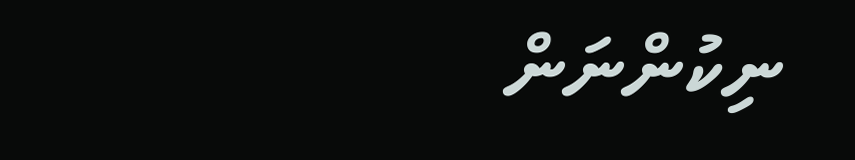ނިކުންނަން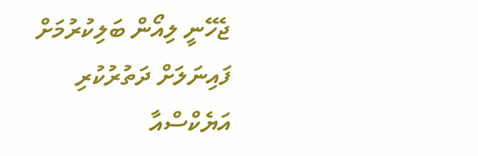ޖެހޭނީ ލިއޯން ބަލިކުރުމަށް ފައިނަލަށް ދަތުރުކުރި އަޔެކްސްއާ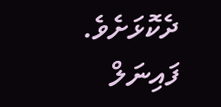ދެކޮޅަށެވެ. ފައިނަލް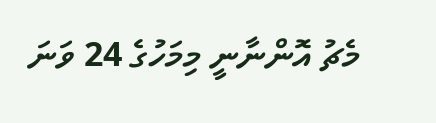މެޗު އޮންނާނީ މިމަހުގެ 24 ވަނަ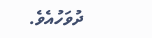ދުވަހުއެވެ.